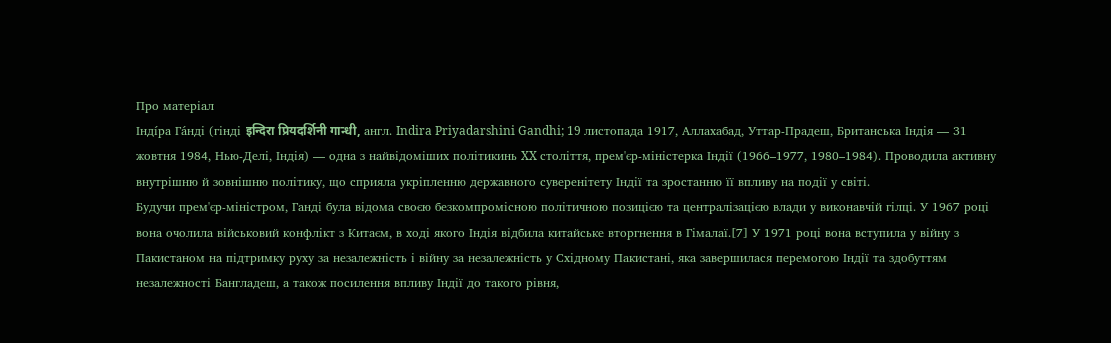Про матеріал
Інді́ра Га́нді (гінді इन्दिरा प्रियदर्शिनी गान्धी, англ. Indira Priyadarshini Gandhi; 19 листопада 1917, Аллахабад, Уттар-Прадеш, Британська Індія — 31 жовтня 1984, Нью-Делі, Індія) — одна з найвідоміших політикинь XX століття, прем'єр-міністерка Індії (1966–1977, 1980–1984). Проводила активну внутрішню й зовнішню політику, що сприяла укріпленню державного суверенітету Індії та зростанню її впливу на події у світі.
Будучи прем'єр-міністром, Ганді була відома своєю безкомпромісною політичною позицією та централізацією влади у виконавчій гілці. У 1967 році вона очолила військовий конфлікт з Китаєм, в ході якого Індія відбила китайське вторгнення в Гімалаї.[7] У 1971 році вона вступила у війну з Пакистаном на підтримку руху за незалежність і війну за незалежність у Східному Пакистані, яка завершилася перемогою Індії та здобуттям незалежності Бангладеш, а також посилення впливу Індії до такого рівня,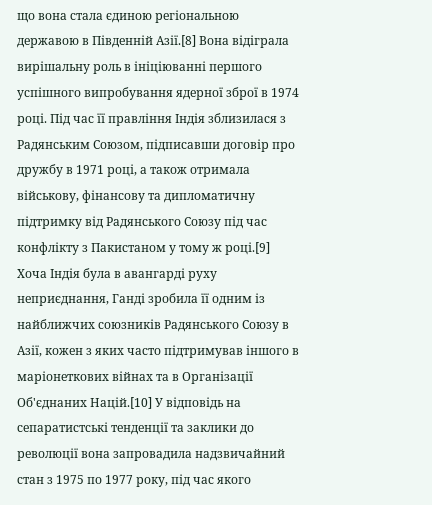що вона стала єдиною регіональною державою в Південній Азії.[8] Вона відіграла вирішальну роль в ініціюванні першого успішного випробування ядерної зброї в 1974 році. Під час її правління Індія зблизилася з Радянським Союзом, підписавши договір про дружбу в 1971 році, а також отримала військову, фінансову та дипломатичну підтримку від Радянського Союзу під час конфлікту з Пакистаном у тому ж році.[9] Хоча Індія була в авангарді руху неприєднання, Ганді зробила її одним із найближчих союзників Радянського Союзу в Азії, кожен з яких часто підтримував іншого в маріонеткових війнах та в Організації Об'єднаних Націй.[10] У відповідь на сепаратистські тенденції та заклики до революції вона запровадила надзвичайний стан з 1975 по 1977 року, під час якого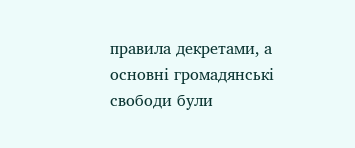правила декретами, а основні громадянські свободи були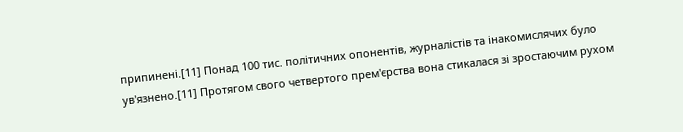припинені.[11] Понад 100 тис. політичних опонентів, журналістів та інакомислячих було ув'язнено.[11] Протягом свого четвертого прем'єрства вона стикалася зі зростаючим рухом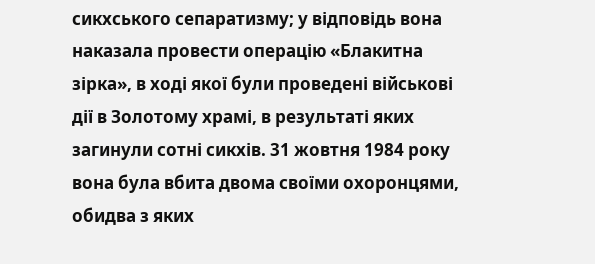сикхського сепаратизму; у відповідь вона наказала провести операцію «Блакитна зірка», в ході якої були проведені військові дії в Золотому храмі, в результаті яких загинули сотні сикхів. 31 жовтня 1984 року вона була вбита двома своїми охоронцями, обидва з яких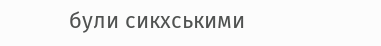були сикхськими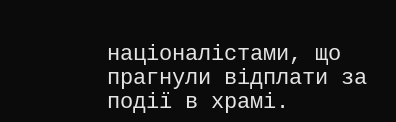націоналістами, що прагнули відплати за події в храмі.